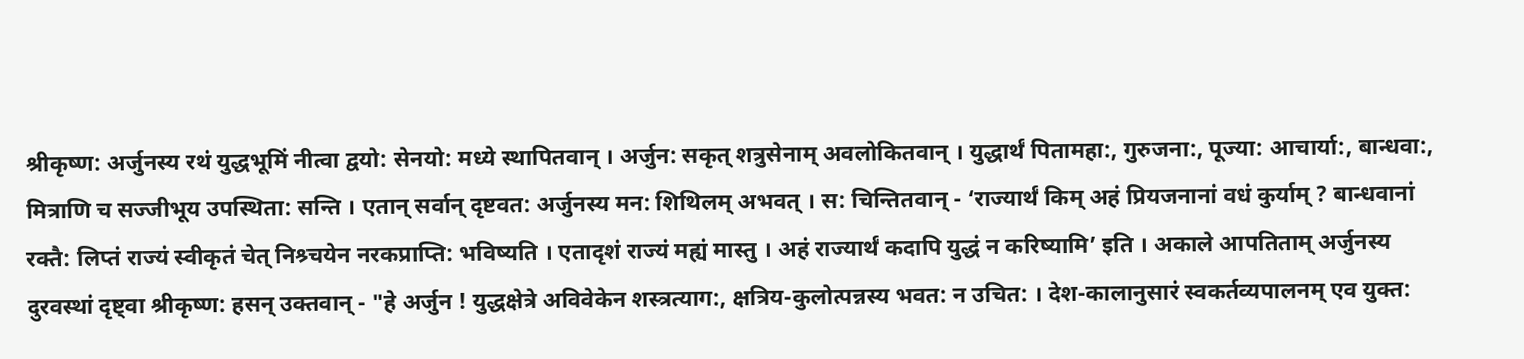श्रीकृष्ण: अर्जुनस्य रथं युद्धभूमिं नीत्वा द्वयो: सेनयो: मध्ये स्थापितवान् । अर्जुन: सकृत् शत्रुसेनाम् अवलोकितवान् । युद्धार्थं पितामहा:, गुरुजना:, पूज्या: आचार्या:, बान्धवा:, मित्राणि च सज्जीभूय उपस्थिता: सन्ति । एतान् सर्वान् दृष्टवत: अर्जुनस्य मन: शिथिलम् अभवत् । स: चिन्तितवान् - ‘राज्यार्थं किम् अहं प्रियजनानां वधं कुर्याम् ? बान्धवानां रक्तै: लिप्तं राज्यं स्वीकृतं चेत् निश्र्चयेन नरकप्राप्ति: भविष्यति । एतादृशं राज्यं मह्यं मास्तु । अहं राज्यार्थं कदापि युद्धं न करिष्यामि’ इति । अकाले आपतिताम् अर्जुनस्य दुरवस्थां दृष्ट्वा श्रीकृष्ण: हसन् उक्तवान् - "हे अर्जुन ! युद्धक्षेत्रे अविवेकेन शस्त्रत्याग:, क्षत्रिय-कुलोत्पन्नस्य भवत: न उचित: । देश-कालानुसारं स्वकर्तव्यपालनम् एव युक्त: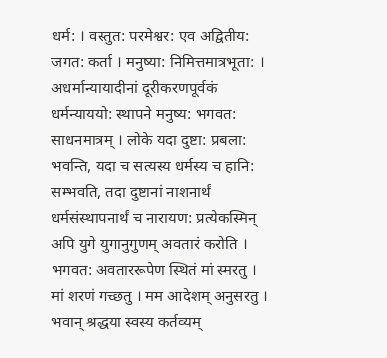धर्म: । वस्तुत: परमेश्वर: एव अद्वितीय: जगत: कर्ता । मनुष्या: निमित्तमात्रभूता: । अधर्मान्यायादीनां दूरीकरणपूर्वकं धर्मन्याययो: स्थापने मनुष्य: भगवत: साधनमात्रम् । लोके यदा दुष्टा: प्रबला: भवन्ति, यदा च सत्यस्य धर्मस्य च हानि: सम्भवति, तदा दुष्टानां नाशनार्थं धर्मसंस्थापनार्थं च नारायण: प्रत्येकस्मिन् अपि युगे युगानुगुणम् अवतारं करोति । भगवत: अवताररूपेण स्थितं मां स्मरतु । मां शरणं गच्छतु । मम आदेशम् अनुसरतु । भवान् श्रद्धया स्वस्य कर्तव्यम्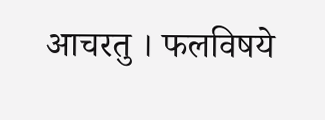आचरतु । फलविषये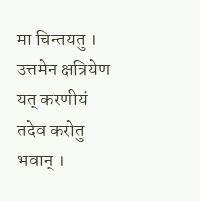मा चिन्तयतु । उत्तमेन क्षत्रियेण यत् करणीयं तदेव करोतु भवान् ।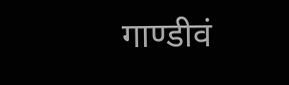गाण्डीवं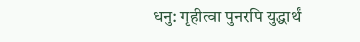धनु: गृहीत्वा पुनरपि युद्धार्थं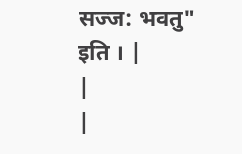सज्ज: भवतु" इति । |
|
|